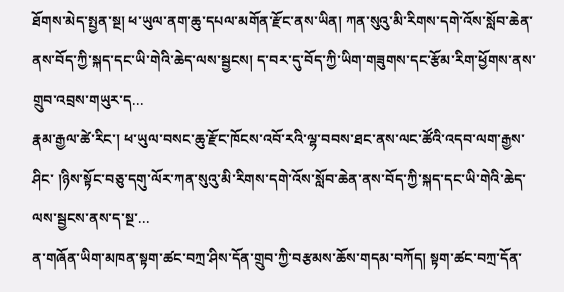ཐོགས་མེད་སྤྱན་སྔ། ཕ་ཡུལ་ནག་ཆུ་དཔལ་མགོན་རྫོང་ནས་ཡིན། ཀན་སུའུ་མི་རིགས་དགེ་འོས་སློབ་ཆེན་ནས་བོད་ཀྱི་སྐད་དང་ཡི་གེའི་ཆེད་ལས་སྦྱངས། ད་བར་དུ་བོད་ཀྱི་ཡིག་གཟུགས་དང་རྩོམ་རིག་ཕྱོགས་ནས་གྲུབ་འབྲས་གཡུར་ད...
རྣམ་རྒྱལ་ཚེ་རིང་། ཕ་ཡུལ་བསང་ཆུ་རྫོང་ཁོངས་འབོ་རའི་ལྷ་བབས་ཐང་ནས་ལང་ཚོའི་འདབ་ལག་རྒྱས་ཤིང་ །ཉིས་སྟོང་བཅུ་དགུ་ལོར་ཀན་སུའུ་མི་རིགས་དགེ་འོས་སློབ་ཆེན་ནས་བོད་ཀྱི་སྐད་དང་ཡི་གེའི་ཆེད་ལས་སྦྱངས་ནས་ད་སྔ་...
ན་གཞོན་ཡིག་མཁན་སྟག་ཚང་བཀྲ་ཤིས་དོན་གྲུབ་ཀྱི་བརྩམས་ཆོས་གདམ་བཀོད། སྟག་ཚང་བཀྲ་དོན་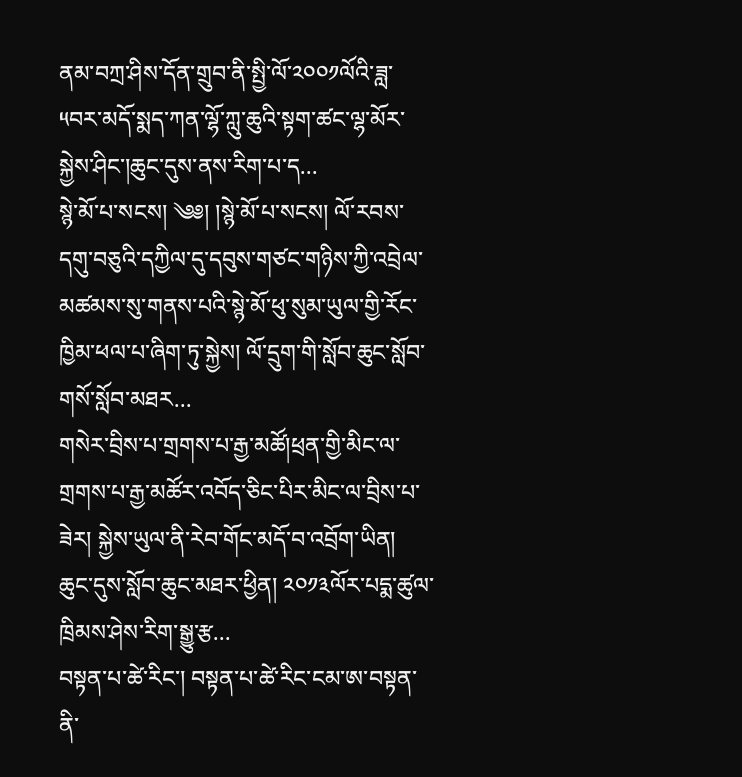ནམ་བཀྲ་ཤིས་དོན་གྲུབ་ནི་སྤྱི་ལོ་༢༠༠༡ལོའི་ཟླ་༥བར་མདོ་སྨད་ཀན་ལྷོ་ཀླུ་ཆུའི་སྟག་ཚང་ལྷ་མོར་སྐྱེས་ཤིང་།ཆུང་དུས་ནས་རིག་པ་ད...
སྙེ་མོ་པ་སངས། ༄༅། །སྙེ་མོ་པ་སངས། ལོ་རབས་དགུ་བཅུའི་དཀྱིལ་དུ་དབུས་གཙང་གཉིས་ཀྱི་འབྲེལ་མཚམས་སུ་གནས་པའི་སྙེ་མོ་ཕུ་སུམ་ཡུལ་གྱི་རོང་ཁྱིམ་ཕལ་པ་ཞིག་ཏུ་སྐྱེས། ལོ་དྲུག་གི་སློབ་ཆུང་སློབ་གསོ་སློབ་མཐར...
གསེར་བྲིས་པ་གྲགས་པ་རྒྱ་མཚོ།ཕྲན་གྱི་མིང་ལ་གྲགས་པ་རྒྱ་མཚོར་འབོད་ཅིང་པིར་མིང་ལ་བྲིས་པ་ཟེར། སྐྱེས་ཡུལ་ནི་རེབ་གོང་མདོ་བ་འབྲོག་ཡིན། ཆུང་དུས་སློབ་ཆུང་མཐར་ཕྱིན། ༢༠༡༣ལོར་པདྨ་ཚུལ་ཁྲིམས་ཤེས་རིག་སྒྱུ་རྩ...
བསྟན་པ་ཚེ་རིང་། བསྟན་པ་ཚེ་རིང་ངམ་ཨ་བསྟན་ནི་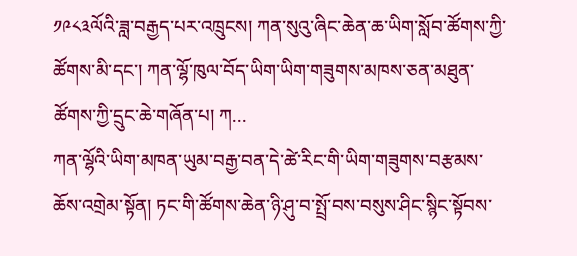༡༩༨༣ལོའི་ཟླ་བརྒྱད་པར་འཁྲུངས། ཀན་སུའུ་ཞིང་ཆེན་ཆ་ཡིག་སློབ་ཚོགས་ཀྱི་ཚོགས་མི་དང་། ཀན་ལྷོ་ཁུལ་བོད་ཡིག་ཡིག་གཟུགས་མཁས་ཅན་མཐུན་ཚོགས་ཀྱི་དྲུང་ཆེ་གཞོན་པ། ཀ...
ཀན་ལྷོའི་ཡིག་མཁན་ཡུམ་བརྒྱ་བན་དེ་ཚེ་རིང་གི་ཡིག་གཟུགས་བརྩམས་ཆོས་འགྲེམ་སྟོན། ཏང་གི་ཚོགས་ཆེན་ཉི་ཤུ་བ་སྤྲོ་བས་བསུས་ཤིང་སྙིང་སྟོབས་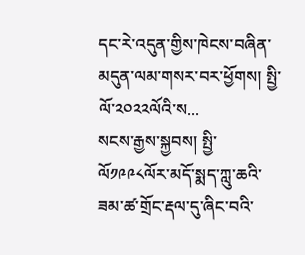དང་རེ་འདུན་གྱིས་ཁེངས་བཞིན་མདུན་ལམ་གསར་བར་ཕྱོགས། སྤྱི་ལོ་༢༠༢༢ལོའི་ས...
སངས་རྒྱས་སྐྱབས། སྤྱི་ལོ༡༩༩༨ལོར་མདོ་སྨད་ཀླུ་ཆའི་ཟམ་ཚ་གྲོང་རྡལ་དུ་ཞིང་བའི་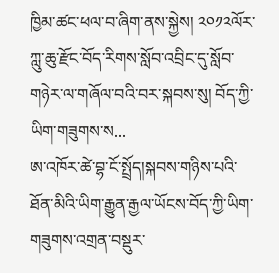ཁྱིམ་ཚང་ཕལ་བ་ཞིག་ནས་སྐྱེས། ༢༠༡༢ལོར་ཀླུ་ཆུ་རྫོང་བོད་རིགས་སློབ་འབྲིང་དུ་སློབ་གཉེར་ལ་གཞོལ་བའི་བར་སྐབས་སུ། བོད་ཀྱི་ཡིག་གཟུགས་ས...
ཨ་འཁོར་ཚེ་བྷ་ངོ་སྤྲོད།སྐབས་གཉིས་པའི་ཐོན་མིའི་ཡིག་རྒྱུན་རྒྱལ་ཡོངས་བོད་ཀྱི་ཡིག་གཟུགས་འགྲན་བསྡུར་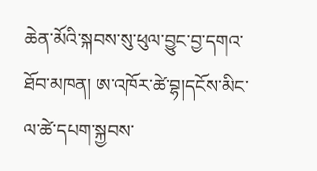ཆེན་མོའི་སྐབས་སུ་ཕུལ་བྱུང་བྱ་དགའ་ཐོབ་མཁན། ཨ་འཁོར་ཚེ་བྷ།དངོས་མིང་ལ་ཚེ་དཔག་སྐྱབས་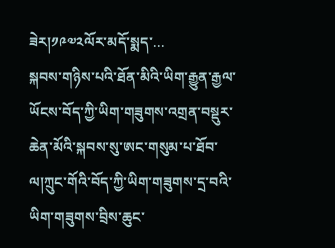ཟེར།༡༩༧༢ལོར་མདོ་སྨད་...
སྐབས་གཉིས་པའི་ཐོན་མིའི་ཡིག་རྒྱུན་རྒྱལ་ཡོངས་བོད་ཀྱི་ཡིག་གཟུགས་འགྲན་བསྡུར་ཆེན་མོའི་སྐབས་སུ་ཨང་གསུམ་པ་ཐོབ་ལ།ཀྲུང་གོའི་བོད་ཀྱི་ཡིག་གཟུགས་དྲ་བའི་ཡིག་གཟུགས་བྲིས་ཆུང་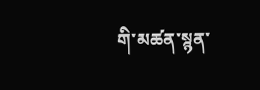གི་མཚན་སྙན་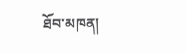ཐོབ་མཁན།